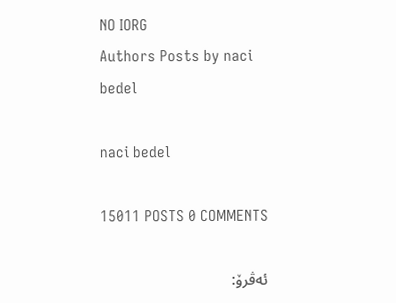NO IORG
Authors Posts by naci bedel

naci bedel

15011 POSTS 0 COMMENTS

ئه‌ڤرۆ: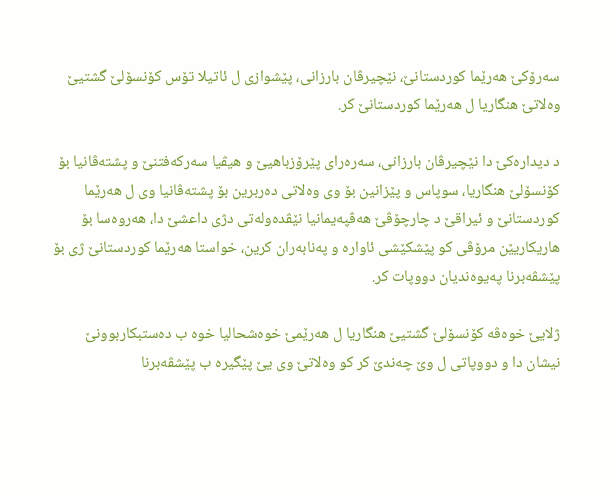سه‌رۆكێ هه‌رێما كوردستانێ، نێچیرڤان بارزانی، پێشوازی ل ئاتیلا تۆس كۆنسۆلێ گشتیێ وه‌لاتێ هنگاریا ل هه‌رێما كوردستانێ كر.

د دیداره‌كێ دا نێچیرڤان بارزانی، سه‌ره‌رای پێرۆزباهیێ و هیڤیا سه‌ركه‌فتنێ و پشته‌ڤانیا بۆ كۆنسۆلێ هنگاریا، سوپاس و پێزانین بۆ وی وه‌لاتی ده‌ربرین بۆ پشته‌ڤانیا وی ل هه‌رێما كوردستانێ و ئیراقێ د چارچۆڤێ هه‌ڤپه‌یمانیا نێڤده‌وله‌تی دژی داعشێ دا، هه‌روه‌سا بۆ هاریكاریێن مرۆڤی كو پێشكێشی ئاواره‌ و په‌نابه‌ران كرین، خواستا هه‌رێما كوردستانێ ژی بۆ پێشڤه‌برنا په‌یوه‌ندیان دووپات كر.

ژلایێ خوه‌ڤه‌ كۆنسۆلێ گشتیێ هنگاریا ل هه‌رێمێ خوه‌شحالیا خوه‌ ب ده‌ستبكاربوونێ نیشان دا و دووپاتی ل وێ چه‌ندێ كر كو وه‌لاتێ وی یێ پێگیره‌ ب پێشڤه‌برنا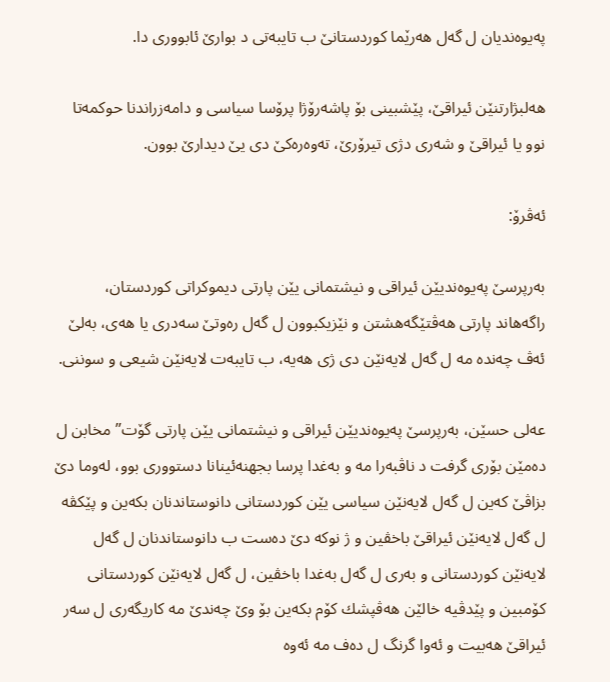په‌یوه‌ندیان ل گه‌ل هه‌رێما كوردستانێ ب تایبه‌تی د بوارێ ئابووری دا.

هه‌لبژارتنێن ئیراقێ، پێشبینی بۆ پاشه‌رۆژا پرۆسا سیاسی و دامه‌زراندنا حوكمه‌تا نوو یا ئیراقێ و شه‌ری دژی تیرۆرێ، ته‌وه‌ره‌كێ دی یێ دیدارێ بوون.

ئه‌ڤرۆ:

به‌رپرسێ په‌یوه‌ندیێن ئیراقی و نیشتمانی یێن پارتی دیموكراتی كوردستان، راگه‌هاند پارتی هه‌ڤتێگه‌هشتن و نێزیكبوون ل گه‌ل ره‌وتێ سه‌دری یا هه‌ی، به‌لێ ئه‌ڤ چه‌نده‌ مه‌ ل گه‌ل لایه‌نێن دی ژی هه‌یه‌، ب تایبه‌ت لایه‌نێن شیعی و سوننی.

عه‌لی حسێن، به‌رپرسێ په‌یوه‌ندیێن ئیراقی و نیشتمانی یێن پارتی گۆت” مخابن ل ده‌مێن بۆری گرفت د ناڤبه‌را مه‌ و به‌غدا پرسا بجهنه‌ئینانا دستووری بوو، له‌وما دێ بزاڤێ كه‌ین ل گه‌ل لایه‌نێن سیاسی یێن كوردستانی دانوستاندنان بكه‌ین و پێكڤه‌ ل گه‌ل لایه‌نێن ئیراقێ باخڤین و ژ نوكه‌ دێ ده‌ست ب دانوستاندنان ل گه‌ل لایه‌نێن كوردستانی و به‌ری ل گه‌ل به‌غدا باخڤین، ل گه‌ل لایه‌نێن كوردستانی كۆمبین و پێدڤیه‌ خالێن هه‌ڤپشك كۆم بكه‌ین بۆ وێ چه‌ندێ مه‌ كاریگه‌ری ل سه‌ر ئیراقێ هه‌بیت و ئه‌وا گرنگ ل ده‌ف مه‌ ئه‌وه‌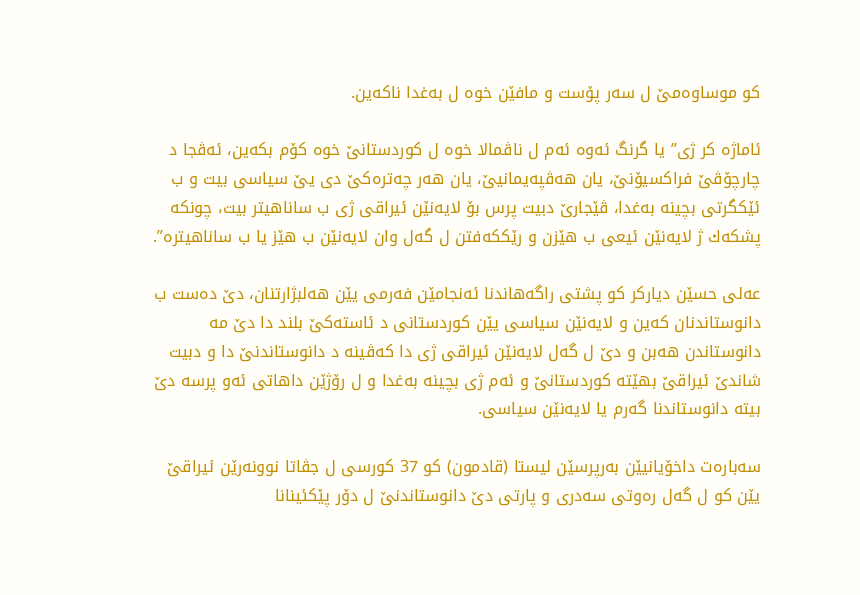كو موساوه‌مێ ل سه‌ر پۆست و مافێن خوه‌ ل به‌غدا ناكه‌ین.

ئاماژه‌ كر ژی” یا گرنگ ئه‌وه‌ ئه‌م ل ناڤمالا خوه‌ ل كوردستانێ خوه‌ كۆم بكه‌ین، ئه‌ڤجا د چارچۆڤێ فراكسیۆنێ، یان هه‌ڤپه‌یمانیێ، یان هه‌ر چه‌تره‌كێ دی یێ سیاسی بیت و ب ئێكگرتی بچینه‌ به‌غدا، ڤێجارێ دبیت پرس بۆ لایه‌نێن ئیراقی ژی ب ساناهیتر بیت، چونكه‌ پشكه‌ك ژ لایه‌نێن ئیعی ب هێزن و رێككه‌فتن ل گه‌ل وان لایه‌نێن ب هێز یا ب ساناهیتره‌”.

عه‌لی حسێن دیاركر كو پشتی راگه‌هاندنا ئه‌نجامێن فه‌رمی یێن هه‌لبژارتنان، دێ ده‌ست ب دانوستاندنان كه‌ین و لایه‌نێن سیاسی یێن كوردستانی د ئاسته‌كێ بلند دا دێ مه‌ دانوستاندن هه‌بن و دێ ل گه‌ل لایه‌نێن ئیراقی ژی دا كه‌ڤینه‌ د دانوستاندنێ دا و دبیت شاندێ ئیراقێ بهێته‌ كوردستانێ و ئه‌م ژی بچینه‌ به‌غدا و ل رۆژێن داهاتی ئه‌و پرسه‌ دێ بیته‌ دانوستاندنا گه‌رم یا لایه‌نێن سیاسی.

سه‌باره‌ت داخۆیانیێن به‌رپرسێن لیستا (قادمون) كو 37 كورسی ل جڤاتا نوونه‌رێن ئیراقێ یێن كو ل گه‌ل ره‌وتی سه‌دری و پارتی دێ دانوستاندنێ ل دۆر پێكئینانا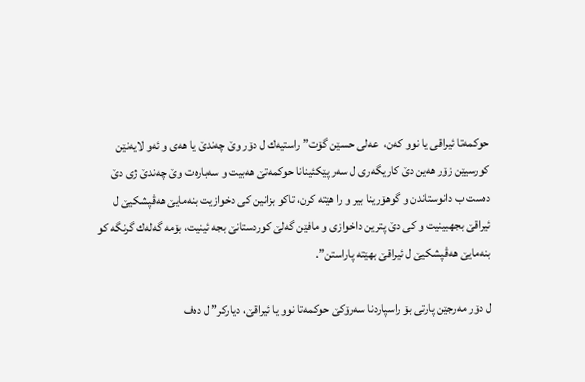حوكمه‌تا ئیراقی یا نوو كه‌ن،  عه‌لی حسێن گۆت” راستیه‌ك ل دۆر وێ چه‌ندێ یا هه‌ی و ئه‌و لایه‌نێن كورسیێن زۆر هه‌ین دێ كاریگه‌ری ل سه‌ر پێكئینانا حوكمه‌تێ هه‌بیت و سه‌باره‌ت وێ چه‌ندێ ژی دێ ده‌ست ب دانوستاندن و گوهۆرینا بیر و را هێته‌ كرن، تاكو بزانین كی دخوازیت بنه‌مایێ هه‌ڤپشكیێ ل ئیراقێ بجهبینیت و كی دێ پترین داخوازی و مافێن گه‌لێ كوردستانێ بجه ئینیت، بۆمه‌ گه‌له‌ك گرنگه‌ كو بنه‌مایێ هه‌ڤپشكیێ ل ئیراقێ بهێته‌ پاراستن”.

ل دۆر مه‌رجێن پارتی بۆ راسپاردنا سه‌رۆكێ حوكمه‌تا نوو یا ئیراقێ، دیاركر” ل ده‌ف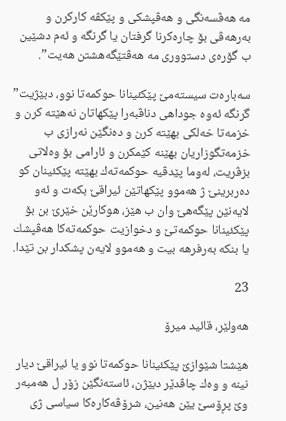مه‌ هه‌ڤسه‌نگی و هه‌ڤپشكی و پێكڤه‌ كاركرن و به‌رهه‌ڤی بۆ چاره‌كرنا گرفتان یا گرنگه‌ و ئه‌م دشێین ب گۆره‌ی دستووری مه‌ هه‌ڤتێگه‌هشتن هه‌یت”.

سه‌باره‌ت سیسته‌مێ پێكئینانا حوكمه‌تا نوو، دبێژیت” گرنگه‌ ئه‌وه‌ جوداهی دناڤبه‌را پێكهاتان نه‌هێته‌ كرن و خزمه‌تا خه‌لكی بهێته‌ كرن و ده‌نگێن نه‌رازی ب خزمه‌تگوزاریان بهێنه‌ كێمكرن و ئارامی بۆ وه‌لاتی بزڤریت، له‌وما پێدڤیه‌ حوكمه‌ته‌ك بهێته‌ پێكئینان كو ده‌ربرینێ ژ هه‌موو پێكهاتێن ئیراقێ بكه‌ت و ئه‌و لایه‌نێن پێگه‌هێ وان ب هێز، هوكارێن خێرێ بن بۆ پێكئینانا حوكمه‌تێ و دخوازیت حوكمه‌ته‌كا هه‌ڤپشك یا بنكه‌ به‌رفرهه‌ بیت و هه‌موو لایه‌ن پشكدار بن تێدا.

23

هه‌ولێر، قائید میرۆ

هێشتا شێوازێ پێكئینانا حوكمه‌تا نوو یا ئیراقێ دیار نینه‌ و وه‌ك چاڤدێر دبێژن، ئاسته‌نگێن زۆر ل هه‌مبه‌ر وێ پڕۆسێ یێن هه‌نین، شرۆڤه‌كاره‌كا سیاسی ژی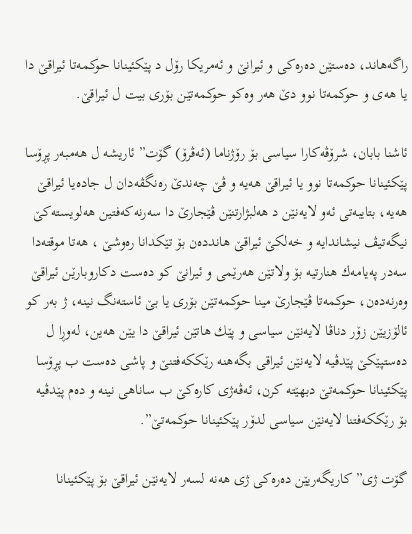راگه‌هاند، ده‌ستێن ده‌ره‌كی و ئیرانێ و ئه‌مریكا رۆل د پێكئینانا حوكمه‌تا ئیراقێ دا یا هه‌ی و حوكمه‌تا نوو دێ هه‌ر وه‌كو حوكمه‌تێن بۆری بیت ل ئیراقێ.

ئاشنا بابان، شرۆڤه‌كارا سیاسی بۆ رۆژناما (ئه‌ڤرۆ) گۆت” ئاریشه‌ ل هه‌مبه‌ر پڕۆسا پێكئینانا حوكمه‌تا نوو یا ئیراقێ هه‌یه‌ و ڤێ چه‌ندێ ره‌نگڤه‌دان ل جاده‌یا ئیراقێ هه‌یه‌، بتایبه‌تی ئه‌و لایه‌نێن د هه‌لبژارتنێن ڤێجارێ دا سه‌رنه‌كه‌فتین هه‌لویسته‌كێ نیگه‌تیڤ نیشاندایه‌ و خه‌لكێ ئیراقێ هاندده‌ن بۆ تێكدانا ره‌وشێ ، هه‌تا موقته‌دا سه‌در په‌یامه‌ك هنارتیه‌ بۆ ولاتێن هه‌رێمی و ئیرانێ كو ده‌ست دكاروبارێن ئیراقێ وه‌رنه‌ده‌ن، حوكمه‌تا ڤێجارێ مینا حوكمه‌تێن بۆری یا بێ ئاسته‌نگ نینه‌، ژ به‌ر كو ئالۆزیێن زۆر دناڤا لایه‌نێن سیاسی و پێك هاتێن ئیراقێ دا یێن هه‌ین، له‌وڕا ل ده‌ستپێكێ پێدڤیه‌ لایه‌نێن ئیراقی بگه‌هنه‌ رێككه‌فتنێ و پاشی ده‌ست ب پڕۆسا پێكئینانا حوكمه‌تێ دبهێته‌ كرن، ئه‌ڤه‌ژی كاره‌كێ ب ساناهی نینه‌ و ده‌م پێدڤیه‌ بۆ رێككه‌فتنا لایه‌نێن سیاسی لدۆر پێكئینانا حوكمه‌تێ”.

گۆت ژی” كاریگه‌ریێن ده‌ره‌كی ژی هه‌نه‌ لسه‌ر لایه‌نێن ئیراقێ بۆ پێكئینانا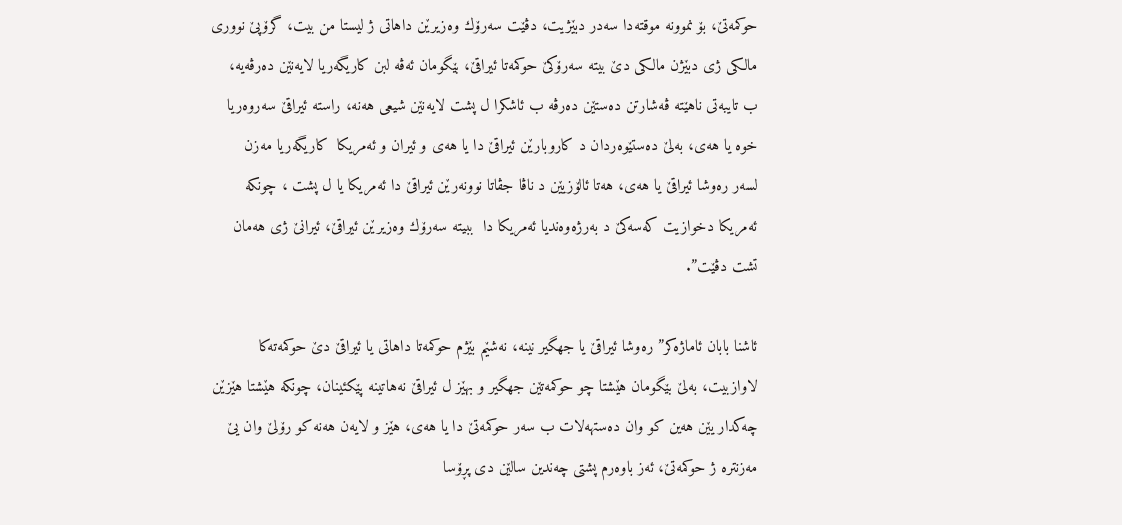حوكمه‌تێ، بۆ نموونه‌ موقته‌دا سه‌در دبێژیت، دڤێت سه‌رۆك وه‌زیرێن داهاتی ژ لیستا من بیت، گرۆپێ نووری مالكی ژی دبێژن مالكی دێ بیته‌ سه‌رۆكێ حوكمه‌تا ئیراقێ، بێگومان ئه‌ڤه‌ لبن كاریگه‌ریا لایه‌نێن ده‌رڤه‌یه‌، ب تایبه‌تی ناهێته‌ ڤه‌شارتن ده‌ستێن ده‌رڤه‌ ب ئاشكرا ل پشت لایه‌نێن شیعی هه‌نه‌، راسته‌ ئیراقێ سه‌روه‌ریا خوه‌ یا هه‌ی، به‌لێ ده‌ستێوه‌ردان د كاروبارێن ئیراقێ دا یا هه‌ی و ئیران و ئه‌مریكا  كاریگه‌ریا مه‌زن  لسه‌ر ره‌وشا ئیراقێ یا هه‌ی، هه‌تا ئالۆزیێن د ناڤا جڤاتا نوونه‌رێن ئیراقێ دا ئه‌مریكا یا ل پشت ، چونكه‌ ئه‌مریكا دخوازیت كه‌سه‌كێ د به‌رژه‌وه‌ندیا ئه‌مریكا دا  ببیته‌ سه‌رۆك وه‌زیرێن ئیراقێ، ئیرانێ ژی هه‌مان تشت دڤێت”.

ئاشنا بابان ئاماژه‌كر” ره‌وشا ئیراقێ یا جهگیر نینه‌، نه‌شێم بێژم حوكمه‌تا داهاتی یا ئیراقێ دێ حوكمه‌ته‌كا لاوازبیت، به‌لێ بێگومان هێشتا چو حوكمه‌تێن جهگیر و بهێز ل ئیراقێ نه‌هاتینه‌ پێكئینان، چونكه‌ هێشتا هێزێن چه‌كدار یێن هه‌ین كو وان ده‌ستهه‌لات ب سه‌ر حوكمه‌تێ دا یا هه‌ی، هێز و لایه‌ن هه‌نه‌ كو رۆلێ وان یێ مه‌زنتره‌ ژ حوكمه‌تێ، ئه‌ز باوه‌رم پشتی چه‌ندین سالێن دی پڕۆسا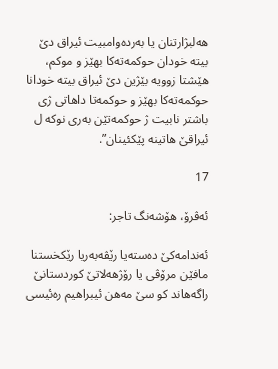هه‌لبژارتنان یا به‌رده‌وامبیت ئیراق دێ بیته‌ خودان حوكمه‌ته‌كا بهێز و موكم، هێشتا زوویه‌ بێژین دێ ئیراق بیته‌ خودانا حوكمه‌ته‌كا بهێز و حوكمه‌تا داهاتی ژی باشتر نابیت ژ حوكمه‌تێن به‌ری نوكه‌ ل ئیراقێ هاتینه‌ پێكئینان”.

17

ئه‌ڤرۆ، هۆشه‌نگ تاجر:

ئه‌ندامه‌كێ ده‌سته‌یا رێڤه‌به‌ریا رێكخستنا مافێن مرۆڤی یا رۆژهه‌لاتێ كوردستانێ راگه‌هاند كو سێ مه‌هن ئیبراهیم ره‌ئیسی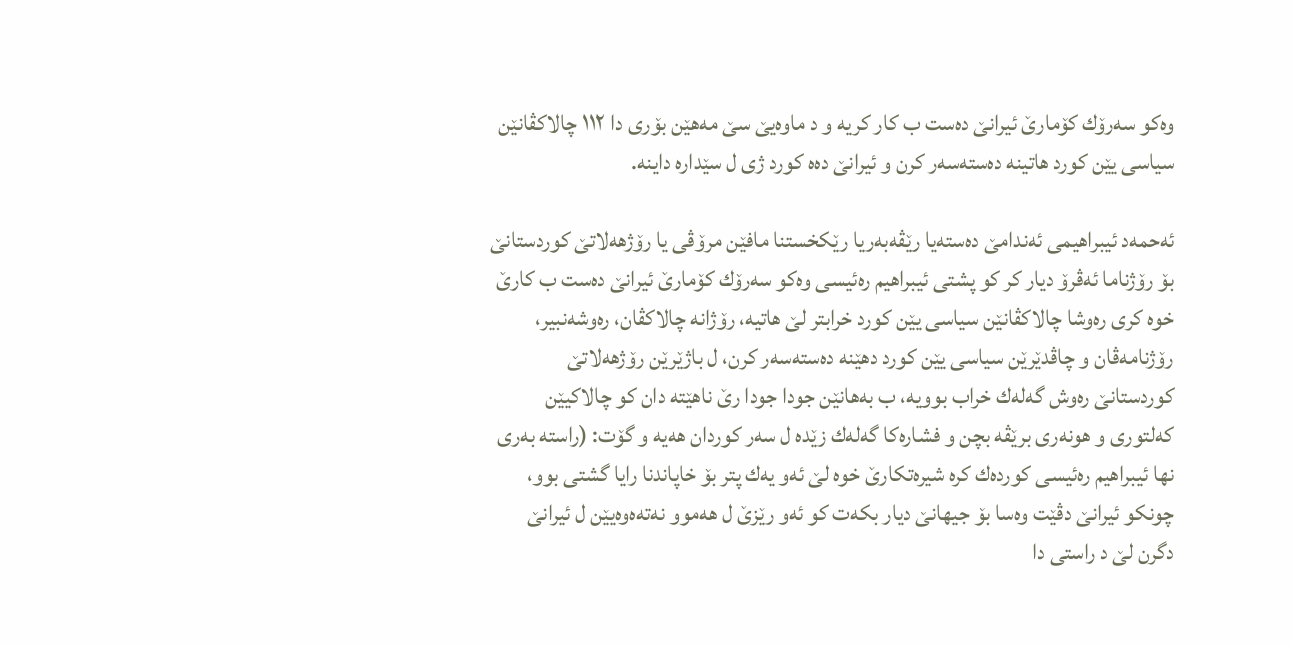وه‌كو سه‌رۆك كۆمارێ ئیرانێ ده‌ست ب كار كریه‌ و د ماوه‌یێ سێ مه‌هێن بۆری دا ١١٢ چالاكڤانێن سیاسی یێن كورد هاتینه‌ ده‌سته‌سه‌ر كرن و ئیرانێ ده‌ه كورد ژی ل سێداره‌ داینه‌.

ئه‌حمه‌د ئیبراهیمی ئه‌ندامێ ده‌سته‌یا رێڤه‌به‌ریا رێكخستنا مافێن مرۆڤی یا رۆژهه‌لاتێ كوردستانێ بۆ رۆژناما ئه‌ڤرۆ دیار كر كو پشتی ئیبراهیم ره‌ئیسی وه‌كو سه‌رۆك كۆمارێ ئیرانێ ده‌ست ب كارێ خوه‌ كری ره‌وشا چالاكڤانێن سیاسی یێن كورد خرابتر لێ هاتیه‌، رۆژانه‌ چالاكڤان، ره‌وشه‌نبیر، رۆژنامه‌ڤان و چاڤدێرێن سیاسی یێن كورد دهێنه‌ ده‌سته‌سه‌ر كرن، ل باژێرێن رۆژهه‌لاتێ كوردستانێ ره‌وش گه‌له‌ك خراب بوویه‌، ب به‌هانێن جودا جودا رێ ناهێته‌ دان كو چالاكیێن كه‌لتوری و هونه‌ری برێڤه‌ بچن و فشاره‌كا گه‌له‌ك زێده‌ ل سه‌ر كوردان هه‌یه‌ و گۆت: (راسته‌ به‌ری نها ئیبراهیم ره‌ئیسی كورده‌ك كره‌ شیره‌تكارێ خوه‌ لێ ئه‌و یه‌ك پتر بۆ خاپاندنا رایا گشتی بوو، چونكو ئیرانێ دڤێت وه‌سا بۆ جیهانێ دیار بكه‌ت كو ئه‌و رێزێ ل هه‌موو نه‌ته‌ه‌وه‌یێن ل ئیرانێ دگرن لێ د راستی دا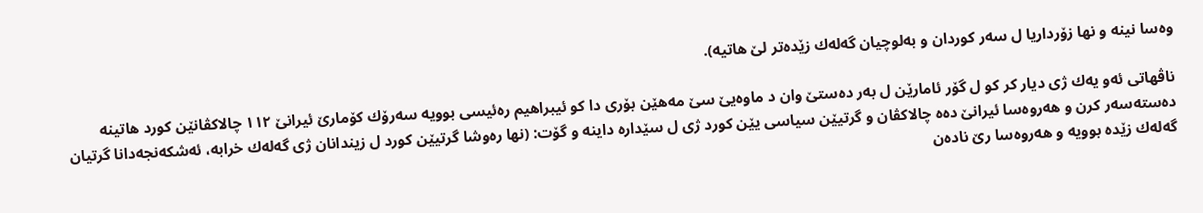وه‌سا نینه‌ و نها زۆرداریا ل سه‌ر كوردان و به‌لوچیان گه‌له‌ك زێده‌تر لێ هاتیه‌).

ناڤهاتی ئه‌و یه‌ك ژی دیار كر كو ل گۆر ئامارێن ل به‌ر ده‌ستێ وان د ماوه‌یێ سێ مه‌هێن بۆری دا كو ئیبراهیم ره‌ئیسی بوویه‌ سه‌رۆك كۆمارێ ئیرانێ ١١٢ چالاكڤانێن كورد هاتینه‌ ده‌سته‌سه‌ر كرن و هه‌روه‌سا ئیرانێ ده‌ه چالاكڤان و گرتیێن سیاسی یێن كورد ژی ل سێداره‌ داینه‌ و گۆت: (نها ره‌وشا گرتیێن كورد ل زیندانان ژی گه‌له‌ك خرابه‌، ئه‌شكه‌نجه‌دانا گرتیان گه‌له‌ك زێده‌ بوویه‌ و هه‌روه‌سا رێ ناده‌ن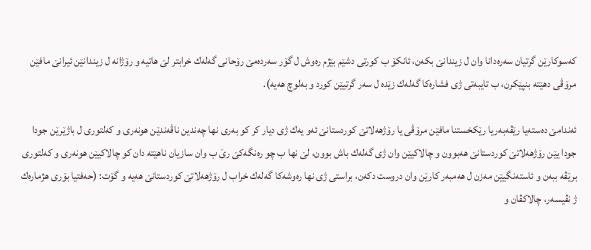كه‌سوكارێن گرتیان سه‌ره‌دانا وان ل زیندانێ بكه‌ن، ئانكۆ ب كورتی دشێم بێژم ره‌وش ل گۆر سه‌رده‌مێ رۆحانی گه‌له‌ك خرابتر لێ هاتیه‌ و رۆژانه‌ ل زیندانێن ئیرانێ مافێن مرۆڤی دهێته‌ بنپێكرن، ب تایبه‌تی ژی فشاره‌كا گه‌له‌ك زێده‌ ل سه‌ر گرتیێن كورد و به‌لوچ هه‌یه‌).

ئه‌ندامێ ده‌سته‌یا رێڤه‌به‌ریا رێكخستنا مافێن مرۆڤی یا رۆژهه‌لاتێ كوردستانێ ئه‌و یه‌ك ژی دیار كر كو به‌ری نها چه‌ندین ناڤه‌ندێن هونه‌ری و كه‌لتوری ل باژێرێن جودا جودا یێن رۆژهه‌لاتێ كوردستانێ هه‌بوون و چالاكیێن وان ژی گه‌له‌ك باش بوون، لێ نها ب چو ره‌نگه‌كێ رێ ب وان سازیان ناهێته‌ دان كو چالاكیێن هونه‌ری و كه‌لتوری برێڤه‌ ببه‌ن و ئاسته‌نگیێن مه‌زن ل هه‌مبه‌ر كارێن وان دروست دكه‌ن، براستی ژی نها ره‌وشه‌كا گه‌له‌ك خراب ل رۆژهه‌لاتێ كوردستانێ هه‌یه‌ و گۆت: (حه‌فتیا بۆری هژماره‌ك ژ نڤیسه‌ر، چالاكڤان و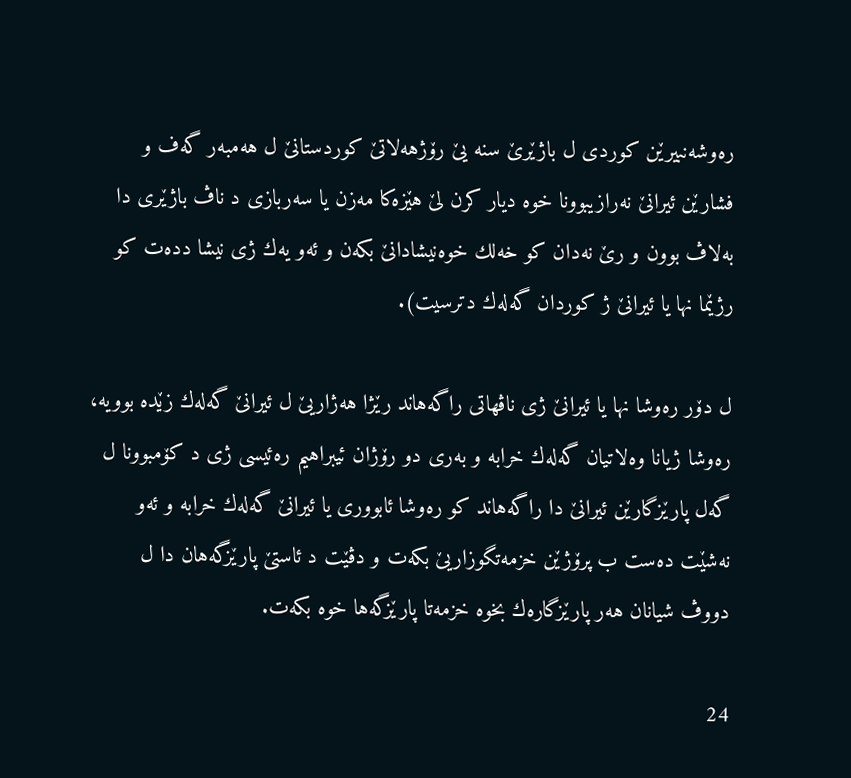ره‌وشه‌نبیرێن كوردی ل باژێرێ سنه‌ یێ رۆژهه‌لاتێ كوردستانێ ل هه‌مبه‌ر گه‌ف و فشارێن ئیرانێ نه‌رازیبوونا خوه‌ دیار كرن لێ هێزه‌كا مه‌زن یا سه‌ربازی د ناڤ باژێری دا به‌لاڤ بوون و رێ نه‌دان كو خه‌لك خوه‌نیشادانێ بكه‌ن و ئه‌و یه‌ك ژی نیشا دده‌ت كو رژێما نها یا ئیرانێ ژ كوردان گه‌له‌ك دترسیت).

ل دۆر ره‌وشا نها یا ئیرانێ ژی ناڤهاتی راگه‌هاند رێژا هه‌ژاریێ ل ئیرانێ گه‌له‌ك زێده‌ بوویه‌، ره‌وشا ژیانا وه‌لاتیان گه‌له‌ك خرابه‌ و به‌ری دو رۆژان ئیبراهیم ره‌ئیسی ژی د كۆمبوونا ل گه‌ل پارێزگارێن ئیرانێ دا راگه‌هاند كو ره‌وشا ئابووری یا ئیرانێ گه‌له‌ك خرابه‌ و ئه‌و نه‌شێت ده‌ست ب پرۆژێن خزمه‌تگوزاریێ بكه‌ت و دڤێت د ئاستێ پارێزگه‌هان دا ل دووڤ شیانان هه‌ر پارێزگاره‌ك بخوه‌ خزمه‌تا پارێزگه‌ها خوه‌ بكه‌ت.

24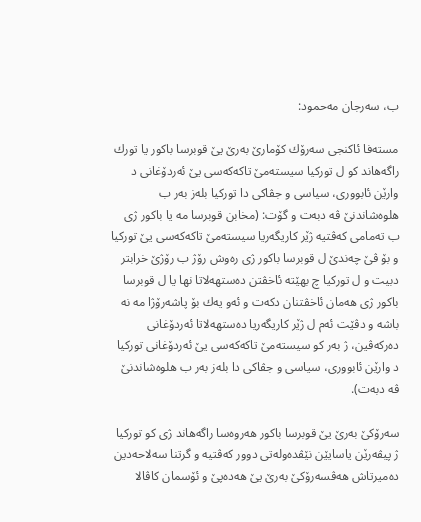ب، سه‌رجان مه‌حمود:

مسته‌فا ئاكنجی سه‌رۆك كۆمارێ به‌رێ یێ قوبرسا باكور یا تورك راگه‌هاند كو ل توركیا سیسته‌مێ تاكه‌كه‌سی یێ ئه‌ردۆغانی د وارێن ئابووری، سیاسی و جڤاكی دا توركیا بله‌ز به‌ر ب هلوه‌شاندنێ ڤه‌ دبه‌ت و گۆت: (مخابن قوبرسا مه‌ یا باكور ژی ب ته‌مامی كه‌ڤتیه‌ ژێر كاریگه‌ریا سیسته‌مێ تاكه‌كه‌سی یێ توركیا و بۆ ڤێ چه‌ندێ ل قوبرسا باكور ژی ره‌وش رۆژ ب رۆژێ خرابتر دبیت و ل توركیا چ بهێته‌ ئاخڤتن ده‌ستهه‌لاتا نها یا ل قوبرسا باكور ژی هه‌مان ئاخڤتنان دكه‌ت و ئه‌و یه‌ك بۆ پاشه‌رۆژا مه‌ نه‌ باشه‌ و دڤێت ئه‌م ل ژێر كاریگه‌ریا ده‌ستهه‌لاتا ئه‌ردۆغانی ده‌ركه‌ڤین، ژ به‌ر كو سیسته‌مێ تاكه‌كه‌سی یێ ئه‌ردۆغانی توركیا د وارێن ئابووری، سیاسی و جڤاكی دا بله‌ز به‌ر ب هلوه‌شاندنێ ڤه‌ دبه‌ت).

سه‌رۆكێ به‌رێ یێ قوبرسا باكور هه‌روه‌سا راگه‌هاند ژی كو توركیا ژ پیڤه‌رێن یاسایێن نێڤده‌وله‌تی دوور كه‌ڤتیه‌ و گرتنا سه‌لاحه‌دین ده‌میرتاش هه‌ڤسه‌رۆكێ به‌رێ یێ هه‌ده‌پێ و ئۆسمان كاڤالا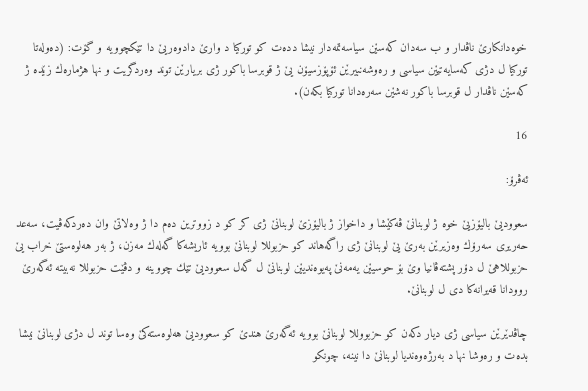خوه‌دانكارێ ناڤدار و ب سه‌دان كه‌سێن سیاسه‌تمه‌دار نیشا دده‌ت كو توركیا د وارێ دادوه‌ریێ دا تێكچوویه‌ و گۆت: (ده‌وله‌تا توركیا ل دژی كه‌سایه‌تیێن سیاسی و ره‌وشه‌نبیرێن ئۆپۆزسیۆن یێ ژ قوبرسا باكور ژی بریارێن توند وه‌ردگریت و نها هژماره‌ك زێده‌ ژ كه‌سێن ناڤدار ل قوبرسا باكور نه‌شێن سه‌ره‌دانا توركیا بكه‌ن).

16

ئه‌ڤرۆ:

سعوودیێ بالیۆزیێ خوه‌ ژ لوبنانێ ڤه‌كێشا و داخواز ژ بالیۆزێ لوبنانێ ژی كر كو د زووترین ده‌م دا ژ وه‌لاتێ وان ده‌ردكه‌ڤیت، سه‌عد حه‌ریری سه‌رۆك وه‌زیرێن به‌رێ یێ لوبنانێ ژی راگه‌هاند كو حزبوللا لوبنانێ بوویه‌ ئاریشه‌كا گه‌له‌ك مه‌زن، ژ به‌ر هه‌لوه‌ستێ خراب یێ حزبوللاهێ ل دۆر پشته‌ڤانیا وێ بۆ حوسیێن یه‌مه‌نێ په‌یوه‌ندیێن لوبنانێ ل گه‌ل سعوودیێ تێك چووینه‌ و دڤێت حزبوللا نه‌بیته‌ ئه‌گه‌رێ روودانا قه‌یرانه‌كا دی ل لوبنانێ.

چاڤدێرێن سیاسی ژی دیار دكه‌ن كو حزبووللا لوبنانێ بوویه‌ ئه‌گه‌رێ هندێ كو سعوودیێ هه‌لوه‌سته‌كێ وه‌سا توند ل دژی لوبنانێ نیشا بده‌ت و ره‌وشا نها د به‌رژه‌وه‌ندیا لوبنانێ دا نینه‌، چونكو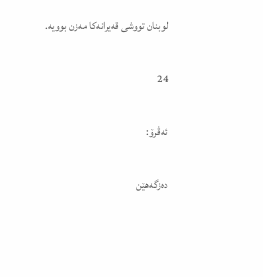لوبنان تووشی قه‌یرانه‌كا مه‌زن بوویه‌.

24

ئه‌ڤرۆ:

ده‌زگه‌هێن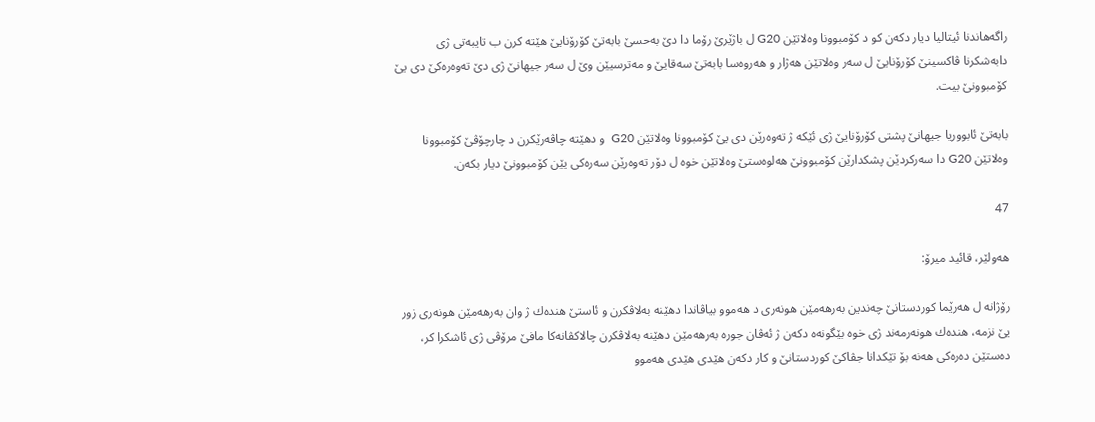راگه‌هاندنا ئیتالیا دیار دكه‌ن كو د كۆمبوونا وه‌لاتێن G20 ل باژێرێ‌ رۆما دا دێ به‌حسێ بابه‌تێ كۆرۆنایێ هێته‌ كرن ب تایبه‌تی ژی دابه‌شكرنا ڤاكسینێ كۆرۆنایێ ل سه‌ر وه‌لاتێن هه‌ژار و هه‌روه‌سا بابه‌تێ سه‌قایێ و مه‌ترسیێن وێ ل سه‌ر جیهانێ ژی دێ ته‌وه‌ره‌كێ دی یێ كۆمبوونێ بیت.

بابه‌تێ ئابووریا جیهانێ پشتی كۆرۆنایێ ژی ئێكه‌ ژ ته‌وه‌رێن دی یێ كۆمبوونا وه‌لاتێن G20  و دهێته‌ چاڤه‌رێكرن د چارچۆڤێ كۆمبوونا وه‌لاتێن G20 دا سه‌ركردێن پشكدارێن كۆمبوونێ هه‌لوه‌ستێ وه‌لاتێن خوه‌ ل دۆر ته‌وه‌رێن سه‌ره‌كی یێن كۆمبوونێ دیار بكه‌ن.

47

هه‌ولێر، قائید میرۆ:

رۆژانه‌ ل هه‌رێما كوردستانێ چه‌ندین به‌رهه‌مێن هونه‌ری د هه‌موو بیاڤاندا دهێنه‌ به‌لاڤكرن و ئاستێ هنده‌ك ژ وان به‌رهه‌مێن هونه‌ری زور یێ نزمه‌، هنده‌ك هونه‌رمه‌ند ژی خوه‌ بێگونه‌ه دكه‌ن ژ ئه‌ڤان جوره‌ به‌رهه‌مێن دهێنه‌ به‌لاڤكرن چالاكڤانه‌كا مافێ مرۆڤی ژی ئاشكرا كر، ده‌ستێن ده‌ره‌كی هه‌نه‌ بۆ تێكدانا جڤاكێ كوردستانێ و كار دكه‌ن هێدی هێدی هه‌موو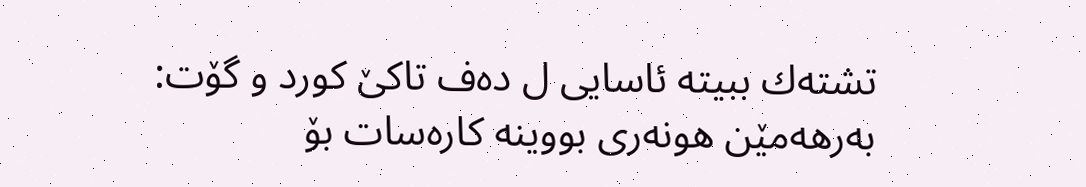تشته‌ك ببیته‌ ئاسایی ل ده‌ف تاكێ كورد و گۆت: به‌رهه‌مێن هونه‌ری بووینه‌ كاره‌سات بۆ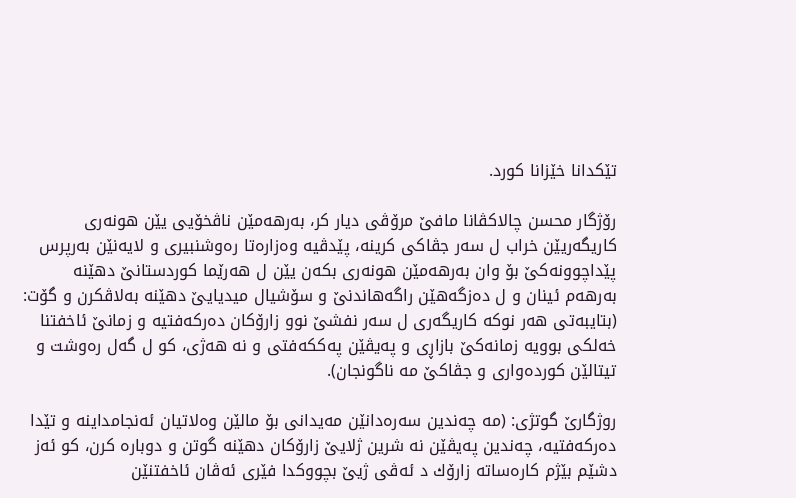تێكدانا خێزانا كورد.

رۆژگار محسن چالاكڤانا مافێ مرۆڤی دیار كر، به‌رهه‌مێن ناڤخۆیی یێن هونه‌ری كاریگه‌ریێن خراب ل سه‌ر جڤاكی كرینه‌، پێدڤیه‌ وه‌زاره‌تا ره‌وشنبیری و لایه‌نێن به‌رپرس پێداچوونه‌كێ بۆ وان به‌رهه‌مێن هونه‌ری بكه‌ن یێن ل هه‌رێما كوردستانێ دهێنه‌ به‌رهه‌م ئینان و ل ده‌زگه‌هێن راگه‌هاندنێ و سۆشیال میدیایێ دهێنه‌ به‌لاڤكرن و گۆت: (بتایبه‌تی هه‌ر نوكه‌ كاریگه‌ری ل سه‌ر نفشێ نوو زارۆكان ده‌ركه‌فتیه‌ و زمانێ ئاخفتنا خه‌لكی بوویه‌ زمانه‌كێ بازاڕی و په‌یڤێن په‌ككه‌فتی و نه‌ هه‌ژی، كو ل گه‌ل ره‌وشت و تیتالێن كورده‌واری و جڤاكێ مه‌ ناگونجان).

روژگارێ‌ گوتژی: (مه‌ چه‌ندین سه‌ره‌دانێن مه‌یدانی بۆ مالێن وه‌لاتیان ئه‌نجامداینه‌ و تێدا ده‌ركه‌فتیه‌، چه‌ندین په‌یڤێن نه‌ شرین ژلایێ زارۆكان دهێنه‌ گوتن و دوباره‌ كرن، كو ئه‌ز دشێم بێژم كاره‌ساته‌ زارۆك د ئه‌ڤی ژیێ بچووكدا فێری ئه‌ڤان ئاخفتنێن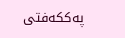په‌ككه‌فتی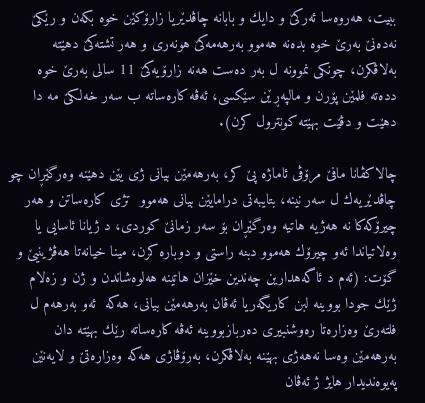ببیت، هه‌روه‌سا ئه‌ركێ‌ و دایك و بابانه‌ چاڤدێریا زارۆكێن خوه‌ بكه‌ن و رێكێ نه‌ده‌نێ‌ به‌رێ خوه‌ بده‌نه‌ هه‌موو به‌رهه‌مه‌كێ هونه‌ری و هه‌ر تشته‌كێ دهێته‌ به‌لاڤكرن، چونكی نموونه‌ ل به‌ر ده‌ست هه‌نه‌ زارۆیه‌كێ 11 سالی به‌رێ خوه‌ دده‌ته‌ فلمێن پۆرن و مالپه‌ڕێن سێكسی، ئه‌ڤه‌ كاره‌ساته‌ ب سه‌ر خه‌لكێ مه‌ دا دهێت و دڤێت بهێته‌ كونترول كرن).

چالاكڤانا مافێ مرۆڤی ئاماژه‌ پێ‌ كر، به‌رهه‌مێن بیانی ژی یێن دهێنه‌ وه‌رگێڕان چو چاڤدێریه‌ك ل سه‌ر نینه‌، بتایبه‌تی درامایێن بیانی هه‌موو  تژی كاره‌ساتن و هه‌ر چیرۆكه‌كا نه‌ هه‌ژیه‌ هاتیه‌ وه‌رگێڕان بۆ سه‌ر زمانێ كوردی، د ژیانا ئاسایی یا وه‌لاتیاندا ئه‌و چیرۆك هه‌موو دبنه‌ راستی و دوباره‌ كرن، مینا خیانه‌تا هه‌ڤژینیێ و گۆت: (ئه‌م د ئاگه‌هدارین چه‌ندین خێزان هاتینه‌ هه‌لوه‌شاندن و ژن و زه‌لام ژێك جودا بووینه‌ لبن كاریگه‌ریا ئه‌ڤان به‌رهه‌مێن بیانی، هه‌كه‌  ئه‌و به‌رهه‌م ل فلته‌رێ وه‌زاره‌تا ره‌وشنبیری ده‌ربازبووینه‌ ئه‌ڤه‌ كاره‌ساته‌ رێك بهێته‌ دان به‌رهه‌مێن وه‌سا نه‌هه‌ژی بهێنه‌ به‌لاڤكرن، به‌رۆڤاژی هه‌كه‌ وه‌زاره‌تێ و لایه‌نێن په‌یوه‌ندیدار هایژ ژ ئه‌ڤان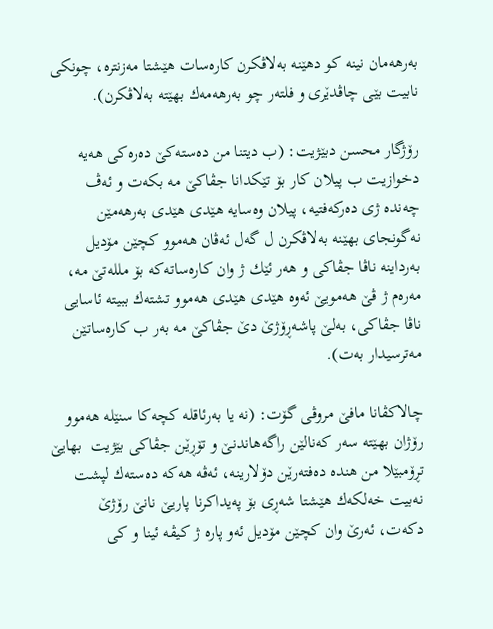به‌رهه‌مان نینه‌ كو دهێنه‌ به‌لاڤكرن كاره‌سات هێشتا مه‌زنتره‌، چونكی نابیت بێی چاڤدێری و فلته‌ر چو به‌رهه‌مه‌ك بهێته‌ به‌لاڤكرن).

رۆژگار محسن دبێژیت: (ب دیتنا من ده‌سته‌كێ ده‌ره‌كی هه‌یه‌ دخوازیت ب پیلان كار بۆ تێكدانا جڤاكێ مه‌ بكه‌ت و ئه‌ڤ چه‌نده‌ ژی ده‌ركه‌فتیه‌، پیلان وه‌سایه‌ هێدی هێدی به‌رهه‌مێن نه‌گونجای بهێنه‌ به‌لاڤكرن ل گه‌ل ئه‌ڤان هه‌موو كچێن مۆدیل به‌رداینه‌ ناڤا جڤاكی و هه‌ر ئێك ژ وان كاره‌ساته‌كه‌ بۆ ملله‌تێ مه‌، مه‌ره‌م ژ ڤێ‌ هه‌مویێ‌ ئه‌وه‌ هێدی هێدی هه‌موو تشته‌ك ببیته‌ ئاسایی ناڤا جڤاكی، به‌لێ پاشه‌ڕۆژێ دێ جڤاكێ مه‌ به‌ر ب كاره‌ساتێن مه‌ترسیدار به‌ت).

چالاكڤانا مافێ‌ مروڤی گۆت: (نه‌ یا به‌رئاقله‌ كچه‌كا سنێله‌ هه‌موو رۆژان بهێته‌ سه‌ر كه‌نالێن راگه‌هاندنێ و تۆڕێن جڤاكی بێژیت  بهایێ تڕۆمبێلا من هنده‌ ده‌فته‌رێن دۆلارینه‌، ئه‌ڤه‌ هه‌كه‌ ده‌سته‌ك لپشت نه‌بیت خه‌لكه‌ك هێشتا شه‌ڕی بۆ په‌یداكرنا پاریێ نانێ رۆژێ دكه‌ت، ئه‌رێ‌ وان كچێن مۆدیل ئه‌و پاره‌ ژ كیڤه‌ ئینا و كی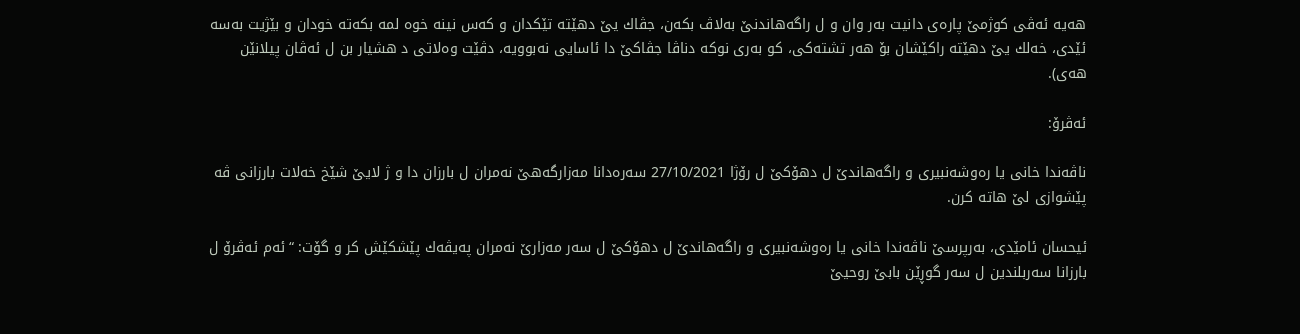هه‌یه‌ ئه‌ڤی كوژمێ پاره‌ی دانیت به‌ر وان و ل راگه‌هاندنێ به‌لاڤ بكه‌ن، جڤاك یێ دهێته‌ تێكدان و كه‌س نینه‌ خوه‌ لمه‌ بكه‌ته‌ خودان و بێژیت به‌سه‌ ئێدی، خه‌لك یێ‌ دهێته‌ راكێشان بۆ هه‌ر تشته‌كی، كو به‌ری نوكه‌ دناڤا جڤاكێ دا ئاسایی نه‌بوویه‌، دڤێت وه‌لاتی د هشیار بن ل ئه‌ڤان پیلانێن هه‌ی).

ئه‌ڤرۆ:

ناڤه‌ندا خانی یا ره‌وشه‌نبیری و راگه‌هاندێ‌ ل دهۆكێ‌ ل رۆژا 27/10/2021 سه‌ره‌دانا مه‌زارگه‌هێ‌ نه‌مران ل بارزان دا و ژ لایێ‌ شێخ خه‌لات بارزانی ڤه‌ پێشوازی لێ‌ هاته‌ كرن.

ئیحسان ئامێدی، به‌رپرسێ‌ ناڤه‌ندا خانی یا ره‌وشه‌نبیری و راگه‌هاندێ‌ ل دهۆكێ‌ ل سه‌ر مه‌زارێ‌ نه‌مران په‌یڤه‌ك پێشكێش كر و گۆت: “ئه‌م ئه‌ڤرۆ ل بارزانا سه‌ربلندین ل سه‌ر گوڕێن بابێ‌ روحیێ‌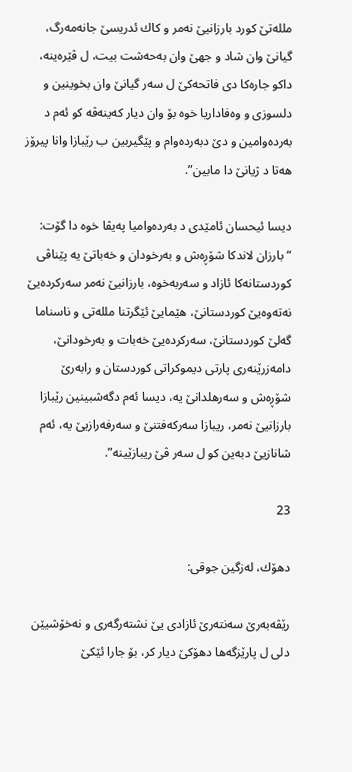ملله‌تێ‌ كورد بارزانیێ‌ نه‌مر و كاك ئدریسێ‌ جانه‌مه‌رگ، گیانێ‌ وان شاد و جهێ‌ وان به‌حه‌شت بیت، ل ڤێره‌ینه‌، داكو جاره‌كا دی فاتحه‌كێ‌ ل سه‌ر گیانێ‌ وان بخوینین و دلسوزی و وه‌فاداریا خوه‌ بۆ وان دیار كه‌ینه‌ڤه‌ كو ئه‌م د به‌رده‌وامین و دێ‌ دبه‌رده‌وام و پێگیربین ب رێبازا وانا پیرۆز هه‌تا د ژیانێ دا مابین”.

دیسا ئیحسان ئامێدی د به‌رده‌وامیا په‌یڤا خوه‌ دا گۆت: “بارزان لاندكا شۆڕه‌ش و به‌رخودان و خه‌باتێ‌ یه‌ پێناڤی كوردستانه‌كا ئازاد و سه‌ربه‌خوه‌، بارزانیێ‌ نه‌مر سه‌ركرده‌یێ‌ نه‌ته‌وه‌یێ‌ كوردستانێ‌، هێمایێ‌ ئێگرتنا ملله‌تی و ناسناما گه‌لێ‌ كوردستانێ‌، سه‌ركرده‌یێ‌ خه‌بات و به‌رخودانێ‌، دامه‌زرێنه‌ری پارتی دیموكراتی كوردستان و رابه‌رێ‌ شۆڕه‌ش و سه‌رهلدانێ‌ یه‌، دیسا ئه‌م دگه‌شبینین رێبازا بارزانیێ‌ نه‌مر، ریبازا سه‌ركه‌فتنێ‌ و سه‌رفه‌رازیێ‌ یه‌، ئه‌م شانازیێ‌ دبه‌ین كو ل سه‌ر ڤێ‌ ریبازێینه‌”.

23

دهۆك، له‌زگین جوقی:

رێڤه‌به‌رێ‌ سه‌نته‌رێ‌ ئازادی یێ‌ نشته‌رگه‌ری و نه‌خۆشیێن دلی ل پارێزگه‌ها دهۆكێ‌ دیار كر، بۆ جارا ئێكێ‌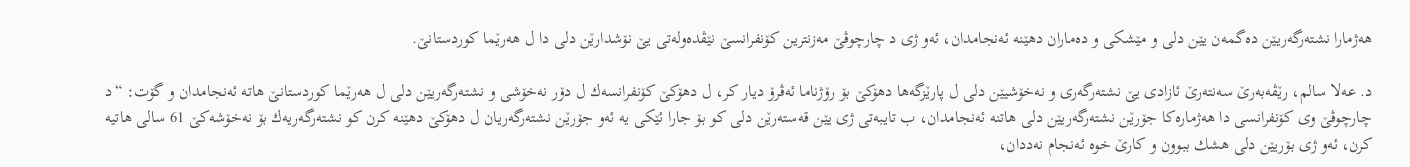هه‌ژمارا نشته‌رگه‌ریێن ده‌گمه‌ن یێن دلی و مێشكی و ده‌ماران دهێنه‌ ئه‌نجامدان، ئه‌و ژی د چارچوڤێ‌ مه‌زنترین كۆنفرانسێ‌ نێڤده‌وله‌تی یێ‌ نۆشدارێن دلی دا ل هه‌رێما كوردستانێ‌.

د. عه‌لا سالم، رێڤه‌به‌رێ‌ سه‌نته‌رێ‌ ئازادی یێ‌ نشته‌رگه‌ری و نه‌خۆشیێن دلی ل پارێزگه‌ها دهۆكێ‌ بۆ رۆژناما ئه‌ڤرۆ دیار كر، ل دهۆكێ‌ كۆنفرانسه‌ك ل دۆر نه‌خۆشی و نشته‌رگه‌ریێن دلی ل هه‌رێما كوردستانێ‌ هاته‌ ئه‌نجامدان و گۆت: “د چارچوڤێ‌ وی كۆنفرانسی دا هه‌ژماره‌كا جۆرێن نشته‌رگه‌ریێن دلی هاتنه‌ ئه‌نجامدان، ب تایبه‌تی ژی یێن قه‌سته‌رێن دلی كو بۆ جارا ئێكی یه‌ ئه‌و جۆرێن نشته‌رگه‌ریان ل دهۆكێ‌ دهێنه‌ كرن كو نشته‌رگه‌ریه‌ك بۆ نه‌خۆشه‌كێ‌ 61 سالی هاتیه‌ كرن، ئه‌و ژی بۆریێن دلی هشك ببوون و كارێ‌ خوه‌ ئه‌نجام نه‌ددان،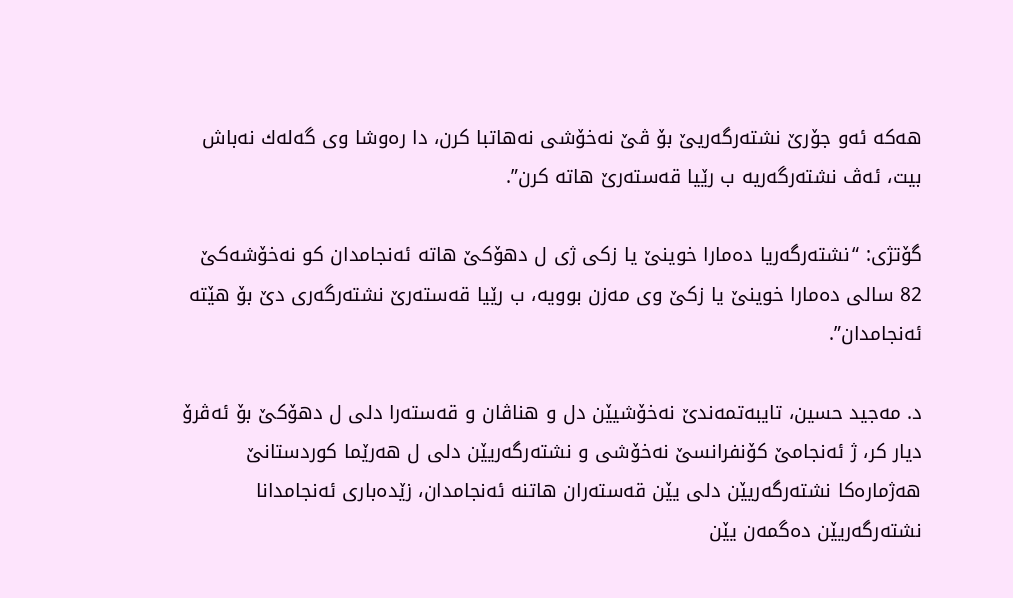هه‌كه‌ ئه‌و جۆرێ‌ نشته‌رگه‌ریێ‌ بۆ ڤێ‌ نه‌خۆشی نه‌هاتبا كرن، دا ره‌وشا وی گه‌له‌ك نه‌باش بیت، ئه‌ڤ نشته‌رگه‌ریه‌ ب رێیا قه‌سته‌رێ‌ هاته‌ كرن”.

گۆتژی: “نشته‌رگه‌ریا ده‌مارا خوینێ‌ یا زكی ژی ل دهۆكێ‌ هاته‌ ئه‌نجامدان كو نه‌خۆشه‌كێ‌ 82 سالی ده‌مارا خوینێ‌ یا زكێ‌ وی مه‌زن بوویه‌، ب رێیا قه‌سته‌رێ‌ نشته‌رگه‌ری دێ‌ بۆ هێته‌ ئه‌نجامدان”.

د. مه‌جید حسین، تایبه‌تمه‌ندێ‌ نه‌خۆشیێن دل و هناڤان و قه‌سته‌را دلی ل دهۆكێ‌ بۆ ئه‌ڤرۆ دیار كر، ژ ئه‌نجامێ‌ كۆنفرانسێ‌ نه‌خۆشی و نشته‌رگه‌ریێن دلی ل هه‌رێما كوردستانێ‌ هه‌ژماره‌كا نشته‌رگه‌ریێن دلی یێن قه‌سته‌ران هاتنه‌ ئه‌نجامدان، زێده‌باری ئه‌نجامدانا نشته‌رگه‌ریێن ده‌گمه‌ن یێن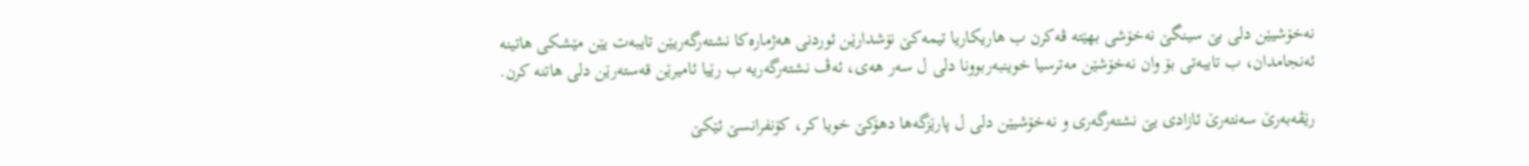نه‌خۆشیێن دلی بێ‌ سینگێ‌ نه‌خۆشی بهێته‌ ڤه‌كرن ب هاریكاریا تیمه‌كێ‌ نۆشدارێن ئوردنی هه‌ژماره‌كا نشته‌رگه‌ریێن تایبه‌ت یێن مێشكی هاتینه‌ ئه‌نجامدان، ب تایبه‌تی بۆ وان نه‌خۆشێن مه‌ترسیا خوینبه‌ربوونا دلی ل سه‌ر هه‌ی، ئه‌ڤ نشته‌رگه‌ریه‌ ب رێیا ئامیرێن قه‌سته‌رێن دلی هاتنه‌ كرن.

رێڤه‌به‌رێ‌ سه‌نته‌رێ‌ ئازادی یێ‌ نشته‌رگه‌ری و نه‌خۆشیێن دلی ل پارێزگه‌ها دهۆكێ‌ خویا كر، كۆنفرانسێ‌ ئێكێ‌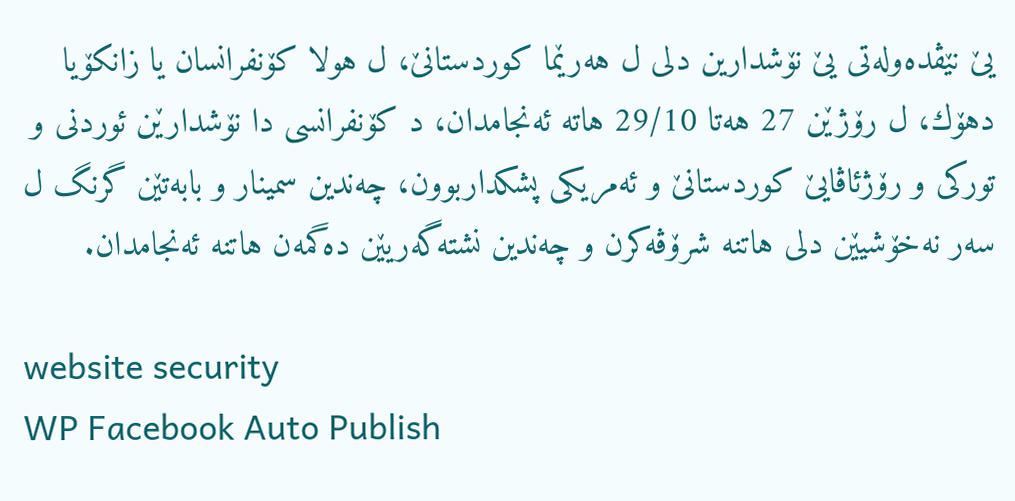یێ‌ نێڤده‌وله‌تی یێ‌ نۆشدارین دلی ل هه‌رێما كوردستانێ‌، ل هولا كۆنفرانسان یا زانكۆیا دهۆك، ل رۆژێن 27 هه‌تا 29/10 هاته‌ ئه‌نجامدان، د كۆنفرانسی دا نۆشدارێن ئوردنی و توركی و رۆژئاڤایێ‌ كوردستانێ‌ و ئه‌مریكی پشكداربوون، چه‌ندین سمینار و بابه‌تێن گرنگ ل سه‌ر نه‌خۆشیێن دلی هاتنه‌ شرۆڤه‌كرن و چه‌ندین نشته‌گه‌ریێن ده‌گمه‌ن هاتنه‌ ئه‌نجامدان.

website security
WP Facebook Auto Publish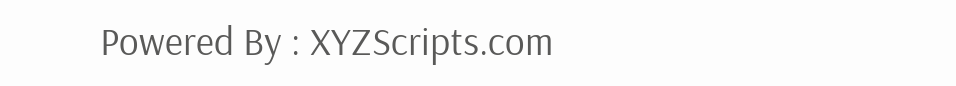Powered By : XYZScripts.com